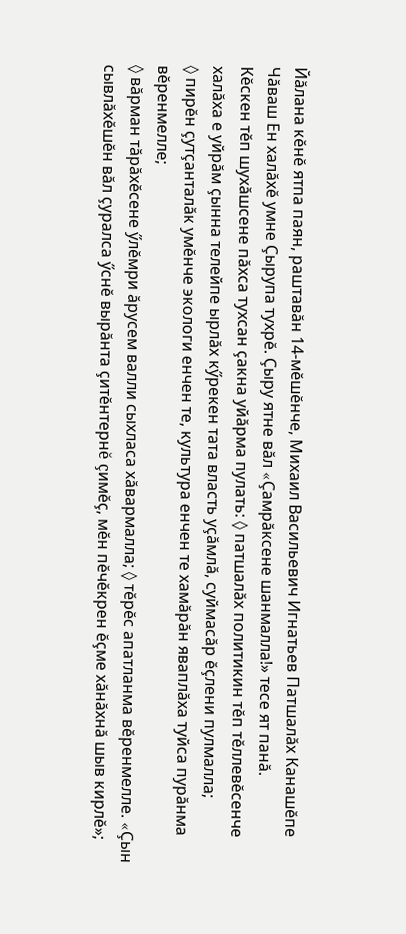Йăлана кĕнĕ ятпа паян, раштавăн 14-мĕшĕнче, Михаил Васильевич Игнатьев Патшалăх Канашĕпе Чăваш Ен халăхĕ умне Çырупа тухрĕ. Çыру ятне вăл «Çамрăксене шанмалла!» тесе ят панă.
Кĕскен тĕп шухăшсене пăхса тухсан çакна уйăрма пулать: ◊ патшалăх политикин тĕп тĕллевĕсенче халăха е уйрăм çынна телейпе ырлăх кӳрекен тата власть уçăмлă, суймасăр ĕçлени пулмалла;
◊ пирĕн çутçанталăк умĕнче экологи енчен те, культура енчен те хамăрăн яваплăха туйса пурăнма вĕренмелле;
◊ вăрман тăрăхĕсене ӳлĕмри ăрусем валли сыхласа хăвармалла; ◊ тĕрĕс апатланма вĕренмелле. «Çын сывлăхĕшĕн вăл çуралса ӳснĕ вырăнта çитĕнтернĕ çимĕç, мĕн пĕчĕкрен ĕçме хăнăхнă шыв кирлĕ»;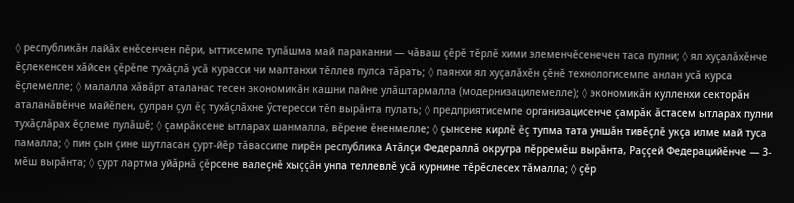◊ республикăн лайăх енĕсенчен пĕри, ыттисемпе тупăшма май параканни — чăваш çĕрĕ тĕрлĕ хими элеменчĕсенечен таса пулни; ◊ ял хуçалăхĕнче ĕçлекенсен хăйсен çĕрĕпе тухăçлă усă курасси чи малтанхи тĕллев пулса тăрать; ◊ паянхи ял хуçалăхĕн çĕнĕ технологисемпе анлан усă курса ĕçлемелле; ◊ малалла хăвăрт аталанас тесен экономикăн кашни пайне улăштармалла (модернизацилемелле); ◊ экономикăн кулленхи секторăн аталанăвĕнче майĕпен, çулран çул ĕç тухăçлăхне ӳстересси тĕп вырăнта пулать; ◊ предприятисемпе организацисенче çамрăк ăстасем ытларах пулни тухăçлăрах ĕçлеме пулăшĕ; ◊ çамрăксене ытларах шанмалла, вĕрене ĕненмелле; ◊ çынсене кирлĕ ĕç тупма тата уншăн тивĕçлĕ укçа илме май туса памалла; ◊ пин çын çине шутласан çурт-йĕр тăвассипе пирĕн республика Атăлçи Федераллă округра пĕрремĕш вырăнта, Раççей Федерацийĕнче — 3-мĕш вырăнта; ◊ çурт лартма уйăрнă çĕрсене валеçнĕ хыççăн унпа теллевлĕ усă курнине тĕрĕслесех тăмалла; ◊ çĕр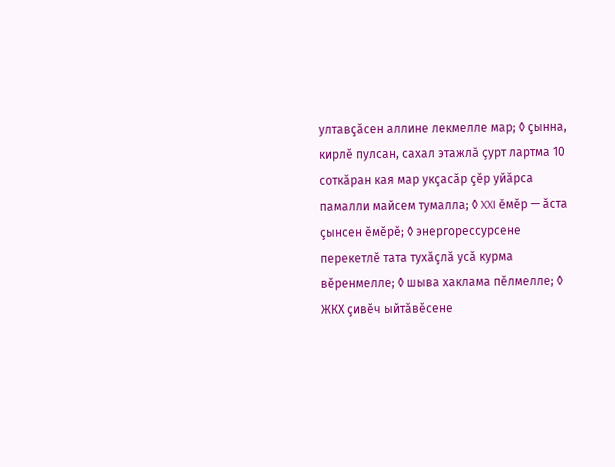ултавçăсен аллине лекмелле мар; ◊ çынна, кирлĕ пулсан, сахал этажлă çурт лартма 10 соткăран кая мар укçасăр çĕр уйăрса памалли майсем тумалла; ◊ XXI ĕмĕр — ăста çынсен ĕмĕрĕ; ◊ энергорессурсене перекетлĕ тата тухăçлă усă курма вĕренмелле; ◊ шыва хаклама пĕлмелле; ◊ ЖКХ çивĕч ыйтăвĕсене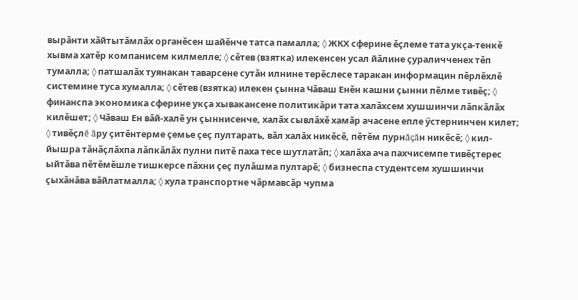вырăнти хăйтытăмлăх органĕсен шайĕнче татса памалла; ◊ ЖКХ сферине ĕçлеме тата укçа-тенкĕ хывма хатĕр компанисем килмелле; ◊ сĕтев (взятка) илекенсен усал йăлине çураличченех тĕп тумалла; ◊ патшалăх туянакан таварсене сутăн илнине терĕслесе таракан информацин пĕрлĕхлĕ системине туса хумалла; ◊ сĕтев (взятка) илекен çынна Чăваш Енĕн кашни çынни пĕлме тивĕç; ◊ финанспа экономика сферине укçа хывакансене политикăри тата халăхсем хушшинчи лăпкăлăх килĕшет; ◊ Чăваш Ен вăй-халĕ ун çыннисенче, халăх сывлăхĕ хамăр ачасене епле ӳстернинчен килет; ◊ тивĕçлĕ ăру çитĕнтерме çемье çеç пултарать, вăл халăх никĕсĕ, пĕтĕм пурнăçăн никĕсĕ; ◊ кил-йышра тăнăçлăхпа лăпкăлăх пулни питĕ паха тесе шутлатăп; ◊ халăха ача пахчисемпе тивĕçтерес ыйтăва пĕтĕмĕшле тишкерсе пăхни çеç пулăшма пултарĕ; ◊ бизнеспа студентсем хушшинчи çыхăнăва вăйлатмалла; ◊ хула транспортне чăрмавсăр чупма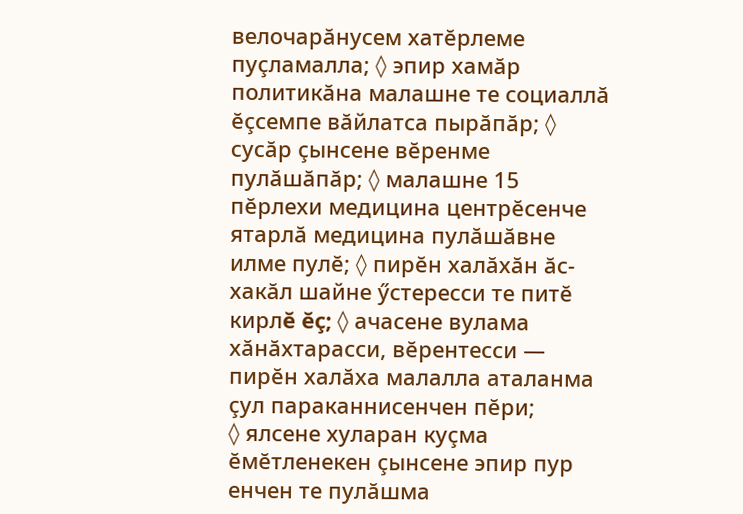велочарăнусем хатĕрлеме пуçламалла; ◊ эпир хамăр политикăна малашне те социаллă ĕçсемпе вăйлатса пырăпăр; ◊ сусăр çынсене вĕренме пулăшăпăр; ◊ малашне 15 пĕрлехи медицина центрĕсенче ятарлă медицина пулăшăвне илме пулĕ; ◊ пирĕн халăхăн ăс-хакăл шайне ӳстересси те питĕ кирлĕ ĕç; ◊ ачасене вулама хăнăхтарасси, вĕрентесси — пирĕн халăха малалла аталанма çул параканнисенчен пĕри;
◊ ялсене хуларан куçма ĕмĕтленекен çынсене эпир пур енчен те пулăшма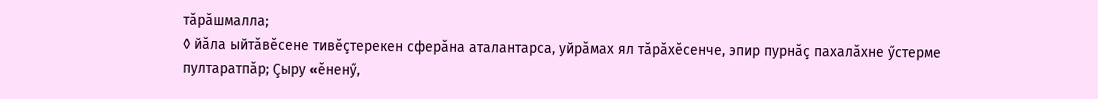тăрăшмалла;
◊ йăла ыйтăвĕсене тивĕçтерекен сферăна аталантарса, уйрăмах ял тăрăхĕсенче, эпир пурнăç пахалăхне ӳстерме пултаратпăр; Çыру «ĕненӳ,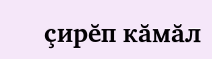çирĕп кăмăл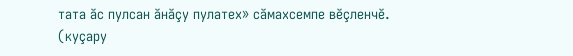тата ăс пулсан ăнăçу пулатех» сăмахсемпе вĕçленчĕ.
(куçару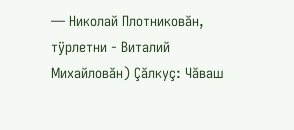— Николай Плотниковăн, тÿрлетни - Виталий Михайловăн) Çăлкуç: Чăваш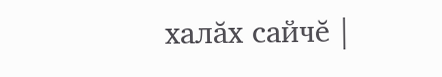халăх сайчĕ |